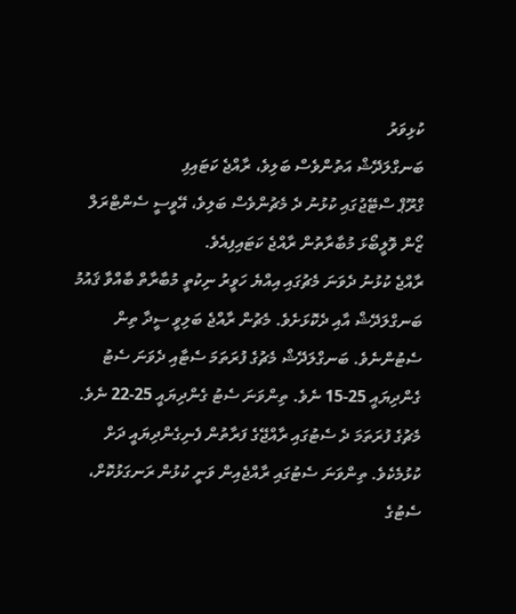ކުޅިވަރު
ބަނގްލަދޭޝް އަތުންވެސް ބަލިވެ، ރާއްޖެ ކަޓައިފި
ގްރޫޕް ސްޓޭޖުގައި ކުޅުނު ދެ މެޗުންވެސް ބަލިވެ، އޭވީސީ ސެންޓްރަލް ޒޯން ވޮލީބޯޅަ މުބާރާތުން ރާއްޖެ ކަޓައިފިއެވެ.
ރާއްޖެ ކުޅުނު ދެވަނަ މެޗުގައި އިއްޔެ ހަވީރު ނިކުތީ މުބާރާތް ބާއްވާ ޤައުމު ބަނގްލަދޭޝް އާއި ދެކޮޅަށެވެ. މެޗުން ރާއްޖެ ބަލިވީ ސީދާ ތިން ސެޓުންނެވެ. ބަނގްލަދޭޝް މެޗުގެ ފުރަތަމަ ސެޓާއި ދެވަނަ ސެޓު ގެންދިޔައީ 25-15 ނެވެ. ތިންވަނަ ސެޓު ގެންދިޔައީ 25-22 ނެވެ. މެޗުގެ ފުރަތަމަ ދެ ސެޓުގައި ރާއްޖޭގެ ފަރާތުން ފެނިގެންދިޔައީ ދަށް ކުޅުމެކެވެ. ތިންވަނަ ސެޓުގައި ރާއްޖެއިން ވަނީ ކުޅުން ރަނގަޅުކޮށް، ސެޓުގެ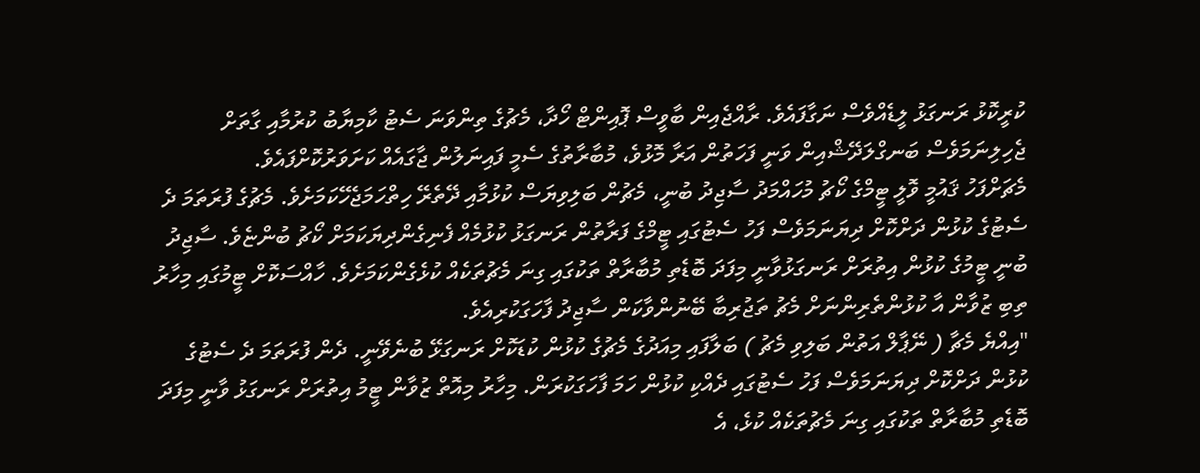ކުރީކޮޅު ރަނގަޅު ލީޑެއްވެސް ނަގާފައެވެ. ރާއްޖެއިން ބާވީސް ޕޮއިންޓް ހޯދާ، މެޗުގެ ތިންވަނަ ސެޓު ކާމިޔާބު ކުރުމާއި ގާތަށް ޖެހިލިނަމަވެސް ބަނގްލަދޭޝްއިން ވަނީ ފަހަތުން އަރާ މޮޅުވެ، މުބާރާތުގެ ސެމީ ފައިނަލުން ޖާގައެއް ކަށަވަރުކޮށްފައެވެ.
މެޗަށްފަހު ޤައުމީ ވޮލީ ޓީމްގެ ކޯޗު މުހައްމަދު ސާޖިދު ބުނީ، މެޗުން ބަލިވިޔަސް ކުޅުމާއި ދޭތެރޭ ހިތްހަމަޖެހޭކަމަށެވެ. މެޗުގެ ފުރަތަމަ ދެ ސެޓުގެ ކުޅުން ދަށްކޮށް ދިޔަނަމަވެސް ފަހު ސެޓުގައި ޓީމްގެ ފަރާތުން ރަނގަޅު ކުޅުމެއް ފެނިގެންދިޔަކަމަށް ކޯޗު ބުންޏެވެ. ސާޖިދު ބުނީ ޓީމުގެ ކުޅުން އިތުރަށް ރަނގަޅުވާނީ މިފަދަ ބޮޑެތި މުބާރާތް ތަކުގައި ގިނަ މެޗުތަކެއް ކުޅެގެންކަމަށެވެ. ހާއްސަކޮށް ޓީމުގައި މިހާރު ތިބި ޒުވާން އާ ކުޅުންތެރިންނަށް މެޗު ތަޖުރިބާ ބޭނުންވާކަން ސާޖިދު ފާހަގަކުރިއެވެ.
"އިއްޔެ މެޗާ ( ނޭޕާލް އަތުން ބަލިވި މެޗު ) ބަލާފައި މިއަދުގެ މެޗުގެ ކުޅުން ކުޑަކޮށް ރަނގަޅޭ ބުނެވޭނީ. ދެން ފުރަތަމަ ދެ ސެޓުގެ ކުޅުން ދަށްކޮށް ދިޔަނަމަވެސް ފަހު ސެޓުގައި ދެއްކި ކުޅުން ހަމަ ފާހަގަކުރަން. މިހާރު މިއޮތް ޒުވާން ޓީމު އިތުރަށް ރަނގަޅު ވާނީ މިފަދަ ބޮޑެތި މުބާރާތް ތަކުގައި ގިނަ މެޗުތަކެއް ކުޅެ، އެ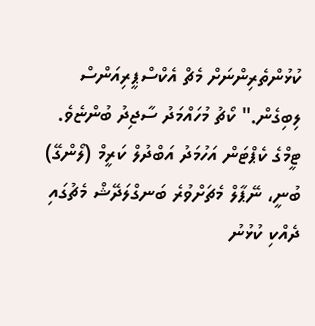ކުޅުންތެރިންނަށް މެޗް އެކްސްޕީރިއަންސް ލިބިގެން." ކޯޗު މުހައްމަދު ސާޖިދު ބުންޏެވެ.
ޓީމްގެ ކެޕްޓަން އަހުމަދު އަބްދުލް ކަރީމް (ލޯންގޭ) ބުނީ، ނޭޕާލް މެޗަށްވުރެ ބަނގްލަދޭޝް މެޗުގައި ދެއްކި ކުޅުނު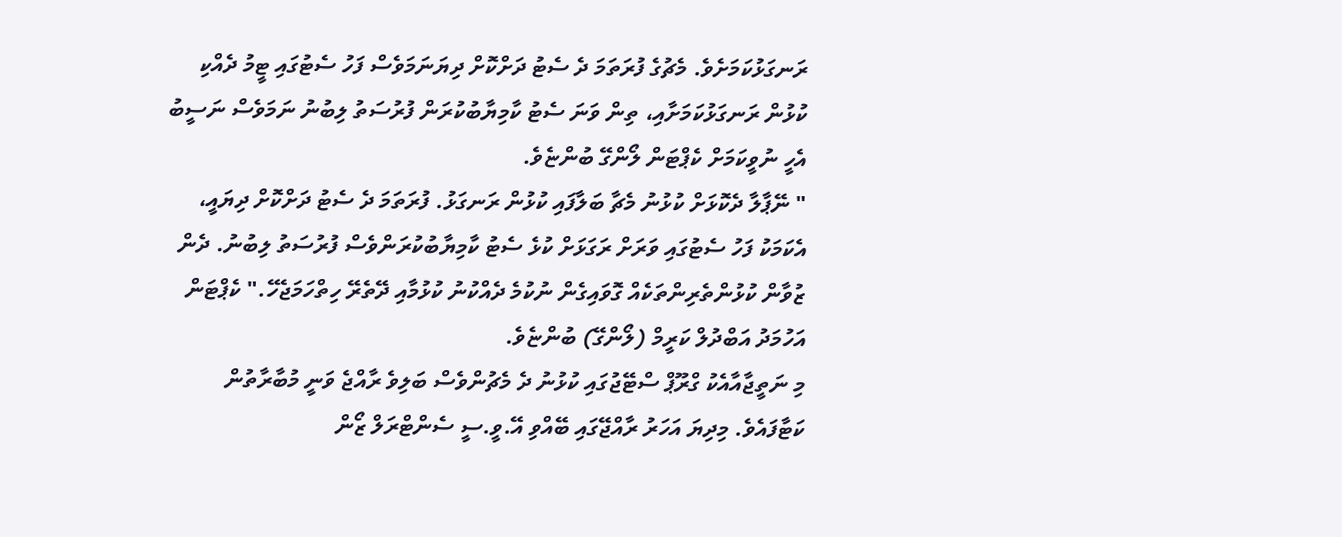ރަނގަޅުކަމަށެވެ. މެޗުގެ ފުރަތަމަ ދެ ސެޓު ދަށްކޮށް ދިޔަނަމަވެސް ފަހު ސެޓުގައި ޓީމު ދެއްކި ކުޅުން ރަނގަޅުކަމަށާއި، ތިން ވަނަ ސެޓު ކާމިޔާބުކުރަން ފުރުސަތު ލިބުނު ނަމަވެސް ނަސީބު އެހީ ނުވީކަމަށް ކެޕްޓަން ލޯންގޭ ބުންޏެވެ.
" ނޭޕާލާ ދެކޮޅަށް ކުޅުނު މެޗާ ބަލާފައި ކުޅުން ރަނގަޅު. ފުރަތަމަ ދެ ސެޓު ދަށްކޮށް ދިޔައީ، އެކަމަކު ފަހު ސެޓުގައި ވަރަށް ރަގަޅަށް ކުޅެ ސެޓު ކާމިޔާބުކުރަންވެސް ފުރުސަތު ލިބުނު. ދެން ޒުވާން ކުޅުންތެރިންތަކެއް ގޮވައިގެން ނުކުމެ ދެއްކުނު ކުޅުމާއި ދޭތެރޭ ހިތްހަމަޖެހޭ." ކެޕްޓަން އަހުމަދު އަބްދުލް ކަރީމް (ލޯންގޭ) ބުންޏެވެ.
މި ނަތީޖާއާއެކު ގްރޫޕް ސްޓޭޖުގައި ކުޅުނު ދެ މެޗުންވެސް ބަލިވެ ރާއްޖެ ވަނީ މުބާރާތުން ކަޓާފައެވެ. މިދިޔަ އަހަރު ރާއްޖޭގައި ބޭއްވި އޭ.ވީ.ސީ ސެންޓްރަލް ޒޯން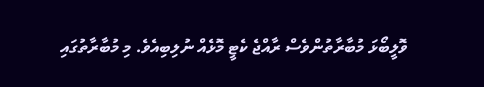ވޮލީބޯޅަ މުބާރާތުންވެސް ރާއްޖެ ކެޓީ މޮޅެއް ނުލިބިއެވެ. މި މުބާރާތުގައި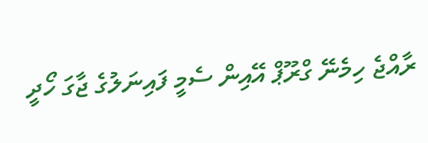ރާއްޖެ ހިމެނޭ ގްރޫޕް އޭއިން ސެމީ ފައިނަލުގެ ޖާގަ ހޯދީ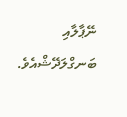ނޭޕާލާއި ބަނގްލަދޭޝްއެވެ.